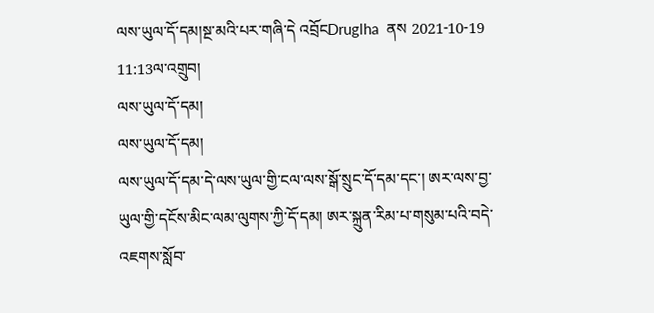ལས་ཡུལ་དོ་དམ།སྔ་མའི་པར་གཞི་དེ འབྲོངDruglha  ནས 2021-10-19 11:13ལ་འགྲུབ།
ལས་ཡུལ་དོ་དམ།
ལས་ཡུལ་དོ་དམ།
ལས་ཡུལ་དོ་དམ་དེ་ལས་ཡུལ་གྱི་ངལ་ལས་སྒོ་སྲུང་དོ་དམ་དང་། ཨར་ལས་བྱ་ཡུལ་གྱི་དངོས་མིང་ལམ་ལུགས་ཀྱི་དོ་དམ། ཨར་སྐྲུན་རིམ་པ་གསུམ་པའི་བདེ་འཇགས་སློབ་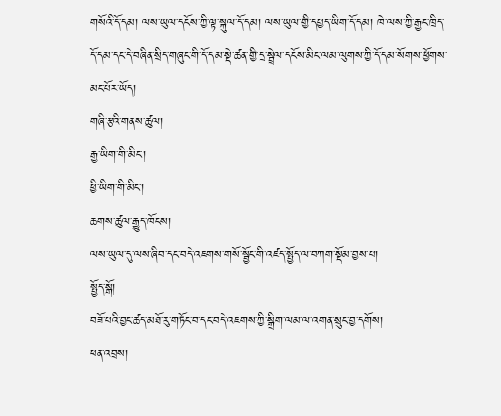གསོའི་དོ་དམ། ལས་ཡུལ་དངོས་ཀྱི་ལྟ་སྐུལ་དོ་དམ། ལས་ཡུལ་གྱི་དཔྱད་ཡིག་དོ་དམ། ཁེ་ལས་ཀྱི་རྒྱང་ཁྲིད་དོ་དམ་དང་དེ་བཞིན་སྲིད་གཞུང་གི་དོ་དམ་སྡེ་ཚན་གྱི་དྲ་སྦྲེལ་དངོས་མིང་ལམ་ལུགས་ཀྱི་དོ་དམ་སོགས་ཕྱོགས་མང་པོར་ཡོད།
གཞི་རྩའི་གནས་ཚུལ།
རྒྱ་ཡིག་གི་མིང་།
ཕྱི་ཡིག་གི་མིང་།
ཆགས་ཚུལ་རྒྱུད་ཁོངས།
ལས་ཡུལ་དུ་ལས་ཞིབ་དང་བདེ་འཇགས་གསོ་སྦྱོང་གི་འཛད་སྤྱོད་ལ་བཀག་སྡོམ་བྱས་པ།
སྤྱོད་སྒོ།
བཟོ་པའི་བྱང་ཚད་མཐོ་རུ་གཏོང་བ་དང་བདེ་འཇགས་ཀྱི་སྒྲིག་ལམ་ལ་འགན་སྲུང་བྱ་དགོས།
ཕན་འབྲས།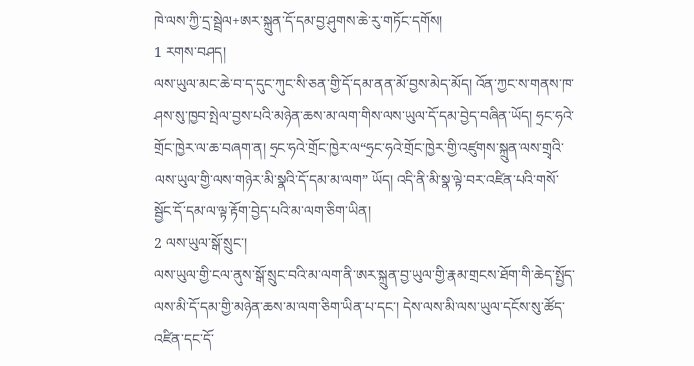ཁེ་ལས་ཀྱི་དྲ་སྦྲེལ+ཨར་སྐྲུན་དོ་དམ་བྱ་ཤུགས་ཆེ་རུ་གཏོང་དགོས།
1 རགས་བཤད།
ལས་ཡུལ་མང་ཆེ་བ་ད་དུང་ཀུང་སི་ཅན་གྱི་དོ་དམ་ནན་མོ་བྱས་མེད་མོད། འོན་ཀྱང་ས་གནས་ཁ་ཤས་སུ་ཁྱབ་སྤེལ་བྱས་པའི་མཉེན་ཆས་མ་ལག་གིས་ལས་ཡུལ་དོ་དམ་བྱེད་བཞིན་ཡོད། ཧྲང་ཧའེ་གྲོང་ཁྱེར་ལ་ཆ་བཞག་ན། ཧྲང་ཧའེ་གྲོང་ཁྱེར་ལ“ཧྲང་ཧའེ་གྲོང་ཁྱེར་གྱི་འཛུགས་སྐྲུན་ལས་གྲྭའི་ལས་ཡུལ་གྱི་ལས་གཉེར་མི་སྣའི་དོ་དམ་མ་ལག” ཡོད། འདི་ནི་མི་སྣ་ལྟེ་བར་འཛིན་པའི་གསོ་སྦྱོང་དོ་དམ་ལ་ལྟ་རྟོག་བྱེད་པའི་མ་ལག་ཅིག་ཡིན།
2 ལས་ཡུལ་སྒོ་སྲུང་།
ལས་ཡུལ་གྱི་ངལ་ནུས་སྒོ་སྲུང་བའི་མ་ལག་ནི་ཨར་སྐྲུན་བྱ་ཡུལ་གྱི་རྣམ་གྲངས་ཐོག་གི་ཆེད་སྤྱོད་ལས་མི་དོ་དམ་གྱི་མཉེན་ཆས་མ་ལག་ཅིག་ཡིན་པ་དང་། དེས་ལས་མི་ལས་ཡུལ་དངོས་སུ་ཚོད་འཛིན་དང་དོ་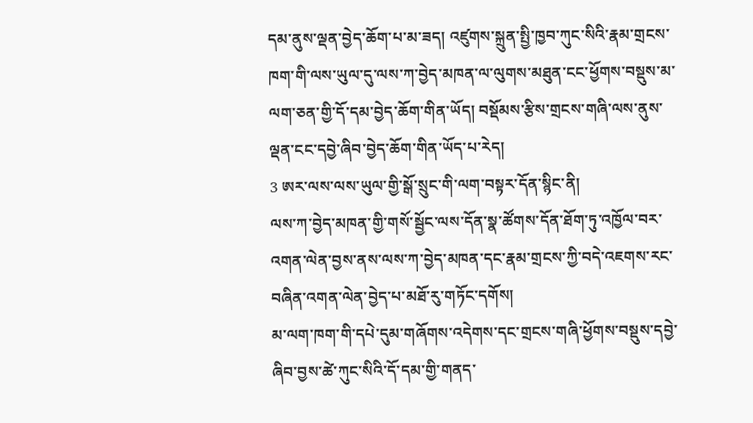དམ་ནུས་ལྡན་བྱེད་ཆོག་པ་མ་ཟད། འཛུགས་སྐྲུན་སྤྱི་ཁྱབ་ཀུང་སིའི་རྣམ་གྲངས་ཁག་གི་ལས་ཡུལ་དུ་ལས་ཀ་བྱེད་མཁན་ལ་ལུགས་མཐུན་ངང་ཕྱོགས་བསྡུས་མ་ལག་ཅན་གྱི་དོ་དམ་བྱེད་ཆོག་གིན་ཡོད། བསྡོམས་རྩིས་གྲངས་གཞི་ལས་ནུས་ལྡན་ངང་དབྱེ་ཞིབ་བྱེད་ཆོག་གིན་ཡོད་པ་རེད།
3 ཨར་ལས་ལས་ཡུལ་གྱི་སྒོ་སྲུང་གི་ལག་བསྟར་དོན་སྙིང་ནི།
ལས་ཀ་བྱེད་མཁན་གྱི་གསོ་སྦྱོང་ལས་དོན་སྣ་ཚོགས་དོན་ཐོག་ཏུ་འཁྱོལ་བར་འགན་ལེན་བྱས་ནས་ལས་ཀ་བྱེད་མཁན་དང་རྣམ་གྲངས་ཀྱི་བདེ་འཇགས་རང་བཞིན་འགན་ལེན་བྱེད་པ་མཐོ་རུ་གཏོང་དགོས།
མ་ལག་ཁག་གི་དཔེ་དུམ་གཞོགས་འདེགས་དང་གྲངས་གཞི་ཕྱོགས་བསྡུས་དབྱེ་ཞིབ་བྱས་ཚེ་ཀུང་སིའི་དོ་དམ་གྱི་གནད་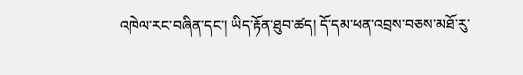འཁེལ་རང་བཞིན་དང་། ཡིད་རྟོན་ཐུབ་ཚད། དོ་དམ་ཕན་འབྲས་བཅས་མཐོ་རུ་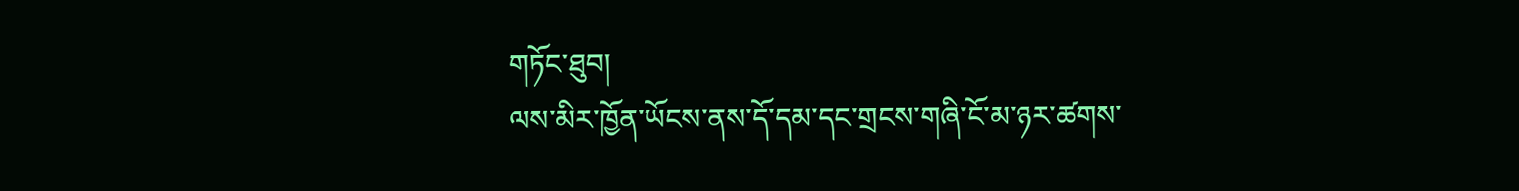གཏོང་ཐུབ།
ལས་མིར་ཁྱོན་ཡོངས་ནས་དོ་དམ་དང་གྲངས་གཞི་ངོ་མ་ཉར་ཚགས་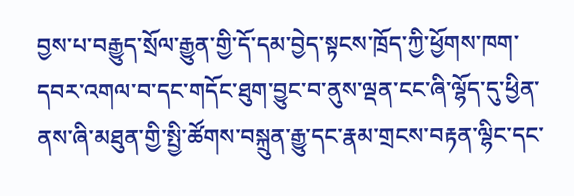བྱས་པ་བརྒྱུད་སྲོལ་རྒྱུན་གྱི་དོ་དམ་བྱེད་སྟངས་ཁྲོད་ཀྱི་ཕྱོགས་ཁག་དབར་འགལ་བ་དང་གདོང་ཐུག་བྱུང་བ་ནུས་ལྡན་ངང་ཞི་ལྷོད་དུ་ཕྱིན་ནས་ཞི་མཐུན་གྱི་སྤྱི་ཚོགས་བསྐྲུན་རྒྱུ་དང་རྣམ་གྲངས་བརྟན་ལྷིང་དང་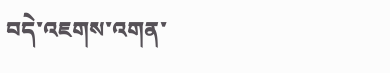བདེ་འཇགས་འགན་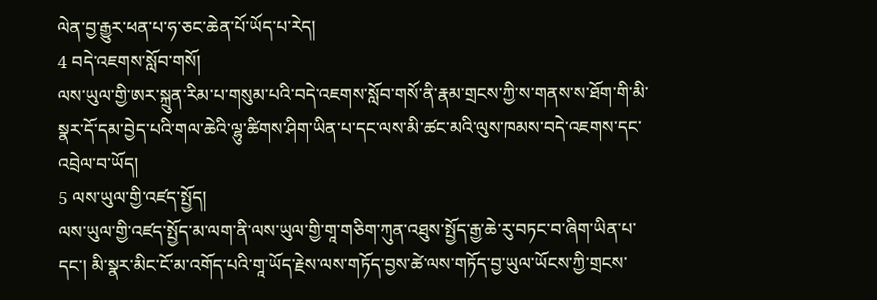ལེན་བྱ་རྒྱུར་ཕན་པ་ཧ་ཅང་ཆེན་པོ་ཡོད་པ་རེད།
4 བདེ་འཇགས་སློབ་གསོ།
ལས་ཡུལ་གྱི་ཨར་སྐྲུན་རིམ་པ་གསུམ་པའི་བདེ་འཇགས་སློབ་གསོ་ནི་རྣམ་གྲངས་ཀྱི་ས་གནས་ས་ཐོག་གི་མི་སྣར་དོ་དམ་བྱེད་པའི་གལ་ཆེའི་ལྷུ་ཚིགས་ཤིག་ཡིན་པ་དང་ལས་མི་ཚང་མའི་ལུས་ཁམས་བདེ་འཇགས་དང་འབྲེལ་བ་ཡོད།
5 ལས་ཡུལ་གྱི་འཛད་སྤྱོད།
ལས་ཡུལ་གྱི་འཛད་སྤྱོད་མ་ལག་ནི་ལས་ཡུལ་གྱི་གཱ་གཅིག་ཀུན་འཐུས་སྤྱོད་རྒྱ་ཆེ་རུ་བཏང་བ་ཞིག་ཡིན་པ་དང་། མི་སྣར་མིང་ངོ་མ་འགོད་པའི་གཱ་ཡོད་རྗེས་ལས་གཏོད་བྱས་ཚེ་ལས་གཏོད་བྱ་ཡུལ་ཡོངས་ཀྱི་གྲངས་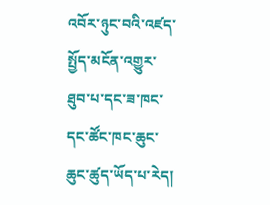འབོར་ཉུང་བའི་འཛད་སྤྱོད་མངོན་འགྱུར་ཐུབ་པ་དང་ཟ་ཁང་དང་ཚོང་ཁང་ཆུང་ཆུང་ཚུད་ཡོད་པ་རེད།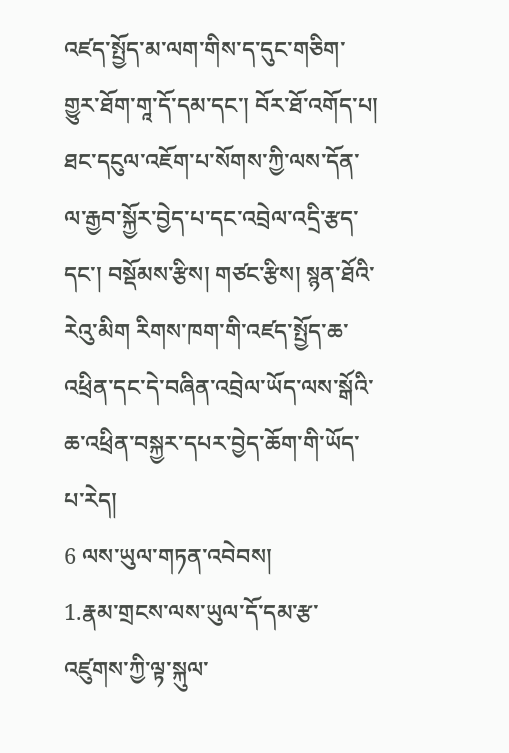འཛད་སྤྱོད་མ་ལག་གིས་ད་དུང་གཅིག་གྱུར་ཐོག་གཱ་དོ་དམ་དང་། བོར་ཐོ་འགོད་པ། ཐང་དངུལ་འཇོག་པ་སོགས་ཀྱི་ལས་དོན་ལ་རྒྱབ་སྐྱོར་བྱེད་པ་དང་འབྲེལ་འདྲི་རྩད་དང་། བསྡོམས་རྩིས། གཙང་རྩིས། སྙན་ཐོའི་རེའུ་མིག རིགས་ཁག་གི་འཛད་སྤྱོད་ཆ་འཕྲིན་དང་དེ་བཞིན་འབྲེལ་ཡོད་ལས་སྒོའི་ཆ་འཕྲིན་བསྐྱར་དཔར་བྱེད་ཆོག་གི་ཡོད་པ་རེད།
6 ལས་ཡུལ་གཏན་འབེབས།
1.རྣམ་གྲངས་ལས་ཡུལ་དོ་དམ་རྩ་འཛུགས་ཀྱི་ལྟ་སྐུལ་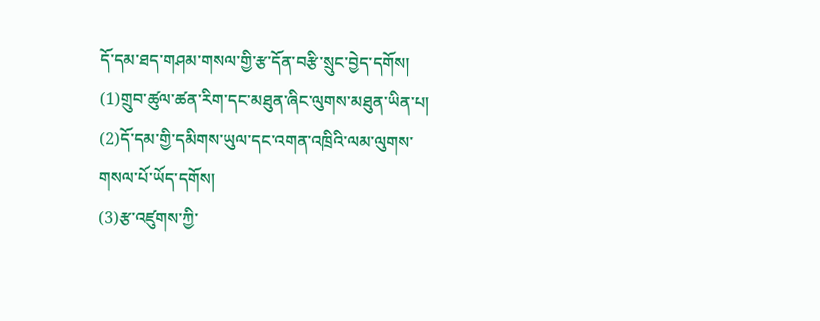དོ་དམ་ཐད་གཤམ་གསལ་གྱི་རྩ་དོན་བརྩི་སྲུང་བྱེད་དགོས།
(1)གྲུབ་ཚུལ་ཚན་རིག་དང་མཐུན་ཞིང་ལུགས་མཐུན་ཡིན་པ།
(2)དོ་དམ་གྱི་དམིགས་ཡུལ་དང་འགན་འཁྲིའི་ལམ་ལུགས་གསལ་པོ་ཡོད་དགོས།
(3)རྩ་འཛུགས་ཀྱི་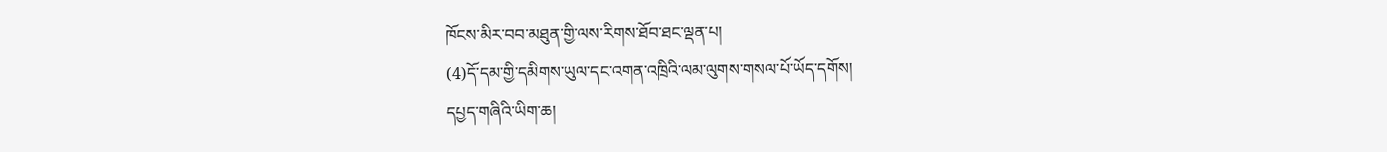ཁོངས་མིར་བབ་མཐུན་གྱི་ལས་རིགས་ཐོབ་ཐང་ལྡན་པ།
(4)དོ་དམ་གྱི་དམིགས་ཡུལ་དང་འགན་འཁྲིའི་ལམ་ལུགས་གསལ་པོ་ཡོད་དགོས།
དཔྱད་གཞིའི་ཡིག་ཆ།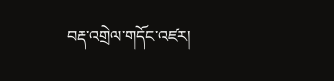བརྡ་འགྲེལ་གདོང་འཛར།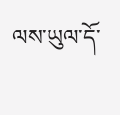ལས་ཡུལ་དོ་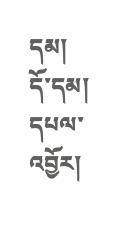དམ། དོ་དམ། དཔལ་འབྱོར།